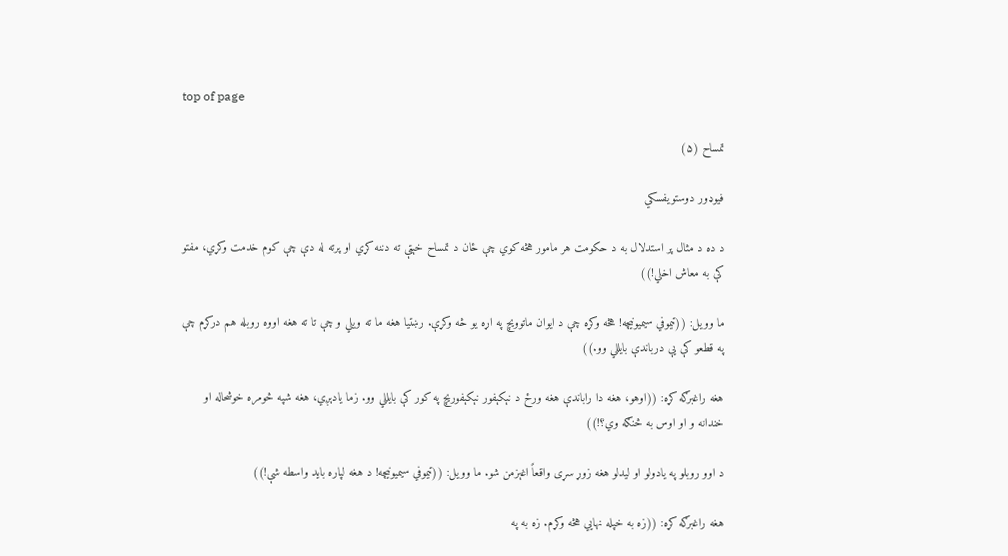top of page

تمساح (۵)

فيوډور دوستويفسکي

د ده د مثال پر استدلال به د حکومت هر مامور هڅه کوي چې ځان د تمساح خېټې ته دننه کړي او پرته له دې چې کوم خدمت وکړي، مفتو کې به معاش اخلي!))

ما وويل: ((ټيموفي سيميونيچه! هڅه وکړه چې د ايوان ماتوويچ په اړه يو څه وکړې. رښتیا هغه ما ته ويلي و چې تا ته هغه اووه روبله هم درکړم چې په قطعو کې یې درباندې بايللي وو.))

هغه راغبرګه کړه: ((اوهو، هغه دا راباندې هغه ورځ د نېکېفور نېکېفوريچ په کور کې بايللي وو. زما يادېږي، هغه شپه څومره خوشحاله او خندانه و او اوس به څنګه وي؟!))

د اوو روبلو په يادولو او ليدلو هغه زوړ سړی واقعاً اغېزمن شو. ما وويل: ((ټيموفي سيمیونیچه! د هغه لپاره باید واسطه شې!))

هغه راغبرګه کړه: ((زه به خپله نهايي هڅه وکړم. زه به په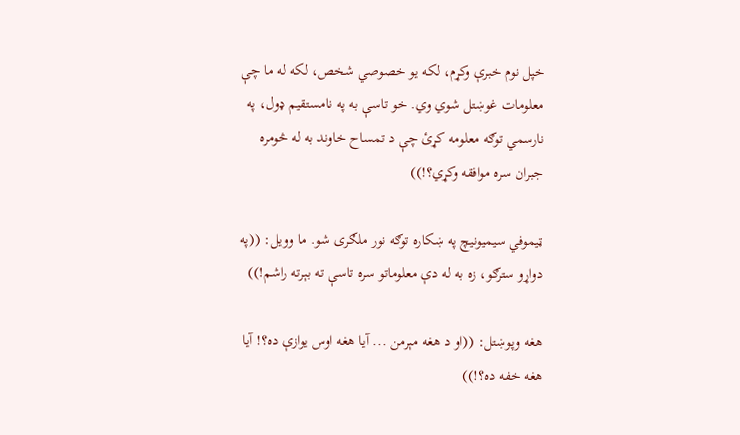خپل نوم خبرې وکړم، لکه يو خصوصي شخص، لکه له ما چې معلومات غوښتل شوي وي. خو تاسې به په نامستقيم ډول، په نارسمي توګه معلومه کړئ چې د تمساح خاوند به له څومره جبران سره موافقه وکړي؟!))

ټيموفي سيمیونیچ په ښکاره توګه نور ملګری شو. ما وويل: ((په دواړو سترګو، زه به له دې معلوماتو سره تاسې ته بېرته راشم!))

هغه وپوښتل: ((او د هغه مېرمن ... آیا هغه اوس یوازې ده؟! آیا هغه خفه ده؟!))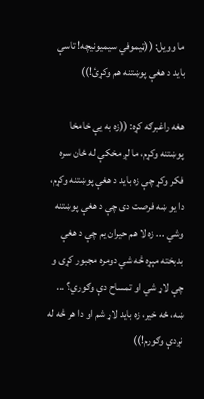ما وويل: ((ټيموفي سيمیونیچه! تاسې باید د هغې پوښتنه هم وکړئ!))

هغه راغبرګه کړه: ((زه به یې خامخا پوښتنه وکړم، ما لږ مخکې له ځان سره فکر وکړ چې زه باید د هغې پوښتنه وکړم، دا یو ښه فرصت دی چې د هغې پوښتنه وشي ... زه لا هم حيران يم چې د هغې بدبخته مېړه څه شي دومره مجبور کړی و چې لاړ شي او تمساح دې وګوري؟ ... ښه، ځه خير، زه باید لاړ شم او دا هر څه له نږدې وګورم!))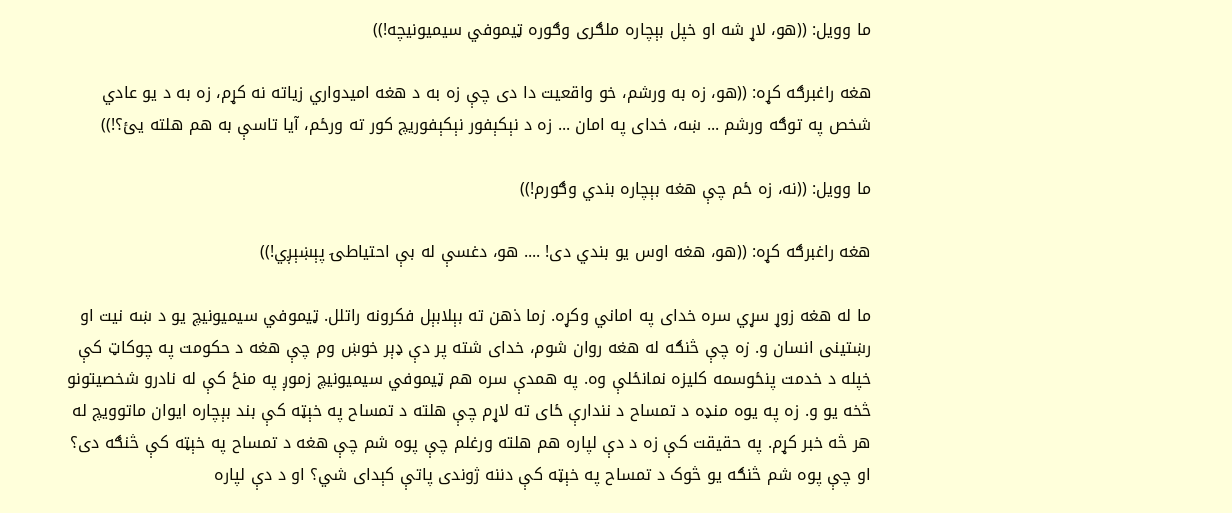ما وويل: ((هو، لاړ شه او خپل بېچاره ملګری وګوره ټيموفي سيمیونیچه!))

هغه راغبرګه کړه: ((هو، زه به ورشم، خو واقعيت دا دی چې زه به د هغه امیدواري زياته نه کړم، زه به د يو عادي شخص په توګه ورشم ... ښه، خدای په امان ... زه د نېکېفور نېکېفوريچ کور ته ورځم، آیا تاسې به هم هلته یئ؟!))

ما وويل: ((نه، زه ځم چې هغه بېچاره بندي وګورم!))

هغه راغبرګه کړه: ((هو، هغه اوس يو بندي دی! .... هو، دغسې له بې احتياطۍ پېښېږي!))

ما له هغه زوړ سړي سره خدای په اماني وکړه. زما ذهن ته بېلابېل فکرونه راتلل. ټيموفي سيمیونیچ يو د ښه نيت او رښتينی انسان و. زه چې څنګه له هغه روان شوم، خدای شته پر دې ډېر خوښ وم چې هغه د حکومت په چوکاټ کې خپله د خدمت پنځوسمه کلیزه نمانځلې وه. په همدې سره هم ټيموفي سيمیونیچ زموږ په منځ کې له نادرو شخصيتونو څخه يو و. زه په يوه منډه د تمساح د نندارې ځای ته لاړم چې هلته د تمساح په خېټه کې بند بېچاره ايوان ماتوويچ له هر څه خبر کړم. په حقیقت کې زه د دې لپاره هم هلته ورغلم چې پوه شم چې هغه د تمساح په خېټه کې څنګه دی؟ او چې پوه شم څنګه يو څوک د تمساح په خېټه کې دننه ژوندی پاتې کېدای شي؟ او د دې لپاره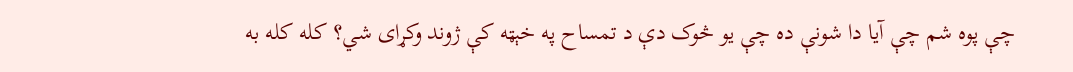چې پوه شم چې آیا دا شونې ده چې يو څوک دې د تمساح په خېټه کې ژوند وکړای شي؟ کله کله به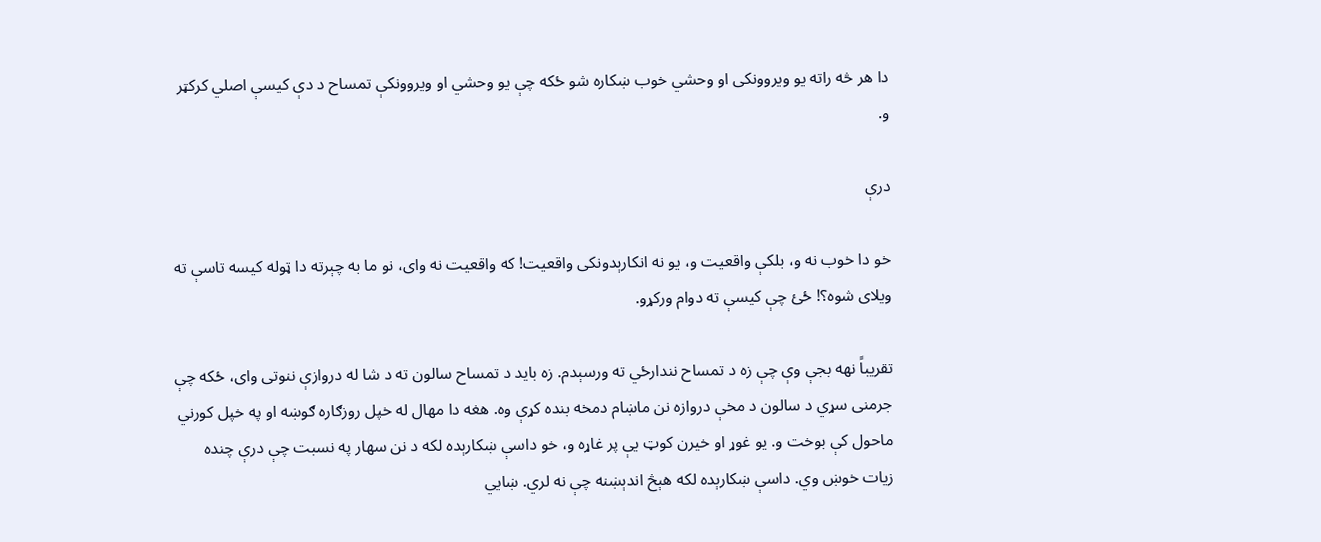دا هر څه راته يو ويروونکی او وحشي خوب ښکاره شو ځکه چې يو وحشي او ويروونکې تمساح د دې کيسې اصلي کرکټر و.

درې

خو دا خوب نه و، بلکې واقعيت و، يو نه انکارېدونکی واقعيت! که واقعيت نه وای، نو ما به چېرته دا ټوله کيسه تاسې ته ويلای شوه؟! ځئ چې کيسې ته دوام ورکړو.

تقریباً نهه بجې وې چې زه د تمساح نندارځي ته ورسېدم. زه بايد د تمساح سالون ته د شا له دروازې ننوتی وای، ځکه چې جرمنی سړي د سالون د مخې دروازه نن ماښام دمخه بنده کړې وه. هغه دا مهال له خپل روزګاره ګوښه او په خپل کورني ماحول کې بوخت و. يو غوړ او خيرن کوټ یې پر غاړه و، خو داسې ښکارېده لکه د نن سهار په نسبت چې درې چنده زيات خوښ وي. داسې ښکارېده لکه هېڅ اندېښنه چې نه لري. ښايي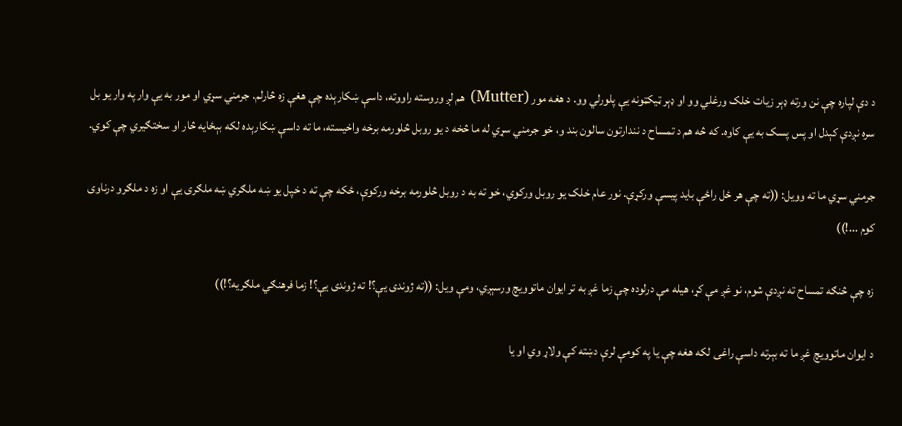د دې لپاره چې نن ورته ډېر زیات خلک ورغلي وو او ډېر ټيکټونه یې پلورلي وو. د هغه مور (Mutter) هم لږ وروسته راووته، داسې ښکارېده چې هغې زه څارلم. جرمني سړي او مور به یې وار په وار يو بل سره نږدې کېدل او پس پسک به یې کاوه. که څه هم د تمساح د نندارتون سالون بند و، خو جرمني سړي له ما څخه د يو روبل څلورمه برخه واخيسته، ما ته داسې ښکارېده لکه بېځايه څار او سختګيري چې کوي.

جرمني سړي ما ته وويل: ((ته چې هر ځل راځې باید پیسې ورکړې. نور عام خلک يو روبل ورکوي، خو ته به د روبل څلورمه برخه ورکوې، ځکه چې ته د خپل يو ښه ملګري ښه ملګری یې او زه د ملګرو درناوی کوم ...!))

زه چې څنګه تمساح ته نږدې شوم،‌ نو غږ مې کړ، هيله مې درلوده چې زما غږ به تر ايوان ماتوويچ ورسېږي، ومې ويل: ((ته ژوندی یې؟! ته ژوندی یې؟! زما فرهنګي ملګريه؟!))

د ايوان ماتوويچ غږ ما ته بېرته داسې راغی لکه هغه چې يا په کومې لرې دښته کې ولاړ وي او يا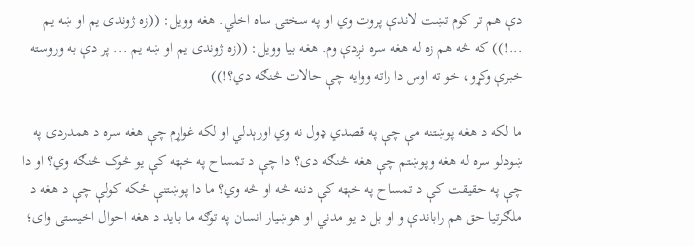دې هم تر کوم تښت لاندې پروت وي او په سختۍ ساه اخلي. هغه وويل: ((زه ژوندی يم او ښه يم ...!)) که څه هم زه له هغه سره نږدې وم. هغه بيا وويل: ((زه ژوندی یم او ښه يم ... پر دې به وروسته خبرې وکړو،‌ خو ته اوس دا راته ووایه چې حالات څنګه دي؟!))

ما لکه د هغه پوښتنه مې چې په قصدي ډول نه وي اورېدلي او لکه غواړم چې هغه سره د همدردۍ په ښودلو سره له هغه وپوښتم چې هغه څنګه دی؟ دا چې د تمساح په خېټه کې يو څوک څنګه وي؟ او دا چې په حقيقت کې د تمساح په خېټه کې دننه څه او څه وي؟ ما دا پوښتنې ځکه کولې چې د هغه د ملګرتيا حق هم راباندې و او بل د يو مدني او هوښيار انسان په توګه ما باید د هغه احوال اخيستی وای؛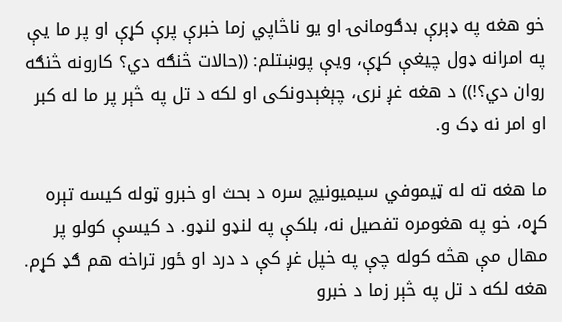خو هغه په ډېرې بدګومانۍ او يو ناڅاپي زما خبرې پرې کړې او پر ما یې په امرانه ډول چيغې کړې،‌ ویې پوښتلم: ((حالات څنګه دي؟ کارونه څنګه روان دي؟!)) د هغه غږ نری،‌ چېغېدونکی او لکه د تل په څېر پر ما له کبر او امر نه ډک و.

ما هغه ته له ټيموفي سيميونيچ سره د بحث او خبرو ټوله کيسه تېره کړه، خو په هغومره تفصيل نه، بلکې په لنډو لنډو. د کيسې کولو پر مهال مې هڅه کوله چې په خپل غږ کې د درد او ځور تراخه هم ګډ کړم. هغه لکه د تل په څېر زما د خبرو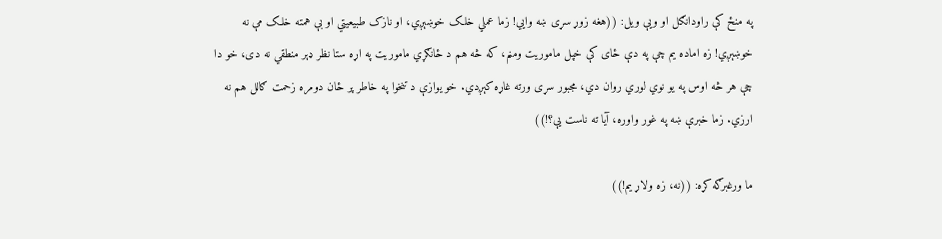په منځ کې راودانګل او ویې ويل: ((هغه زوړ سړی ښه وايي! زما عملي خلک خوښېږي، او نازک طبيعیتي او بې همته خلک مې نه خوښېږي! زه اماده يم چې په دې ځای کې خپل ماموریت ومنم، که څه هم د ځانګړي ماموريت په اړه ستا نظر ډېر منطقي نه دی، خو دا چې هر څه اوس په يو نوي لوري روان دي، مجبور سړی ورته غاړه کېږدي. خو يوازې د تنخوا په خاطر پر ځان دومره زحمت ګالل هم نه ارزي. زما خبرې ښه په غور واوره، آیا ته ناست یې؟!))

ما ورغبرګه کړه: ((نه، زه ولاړ يم!))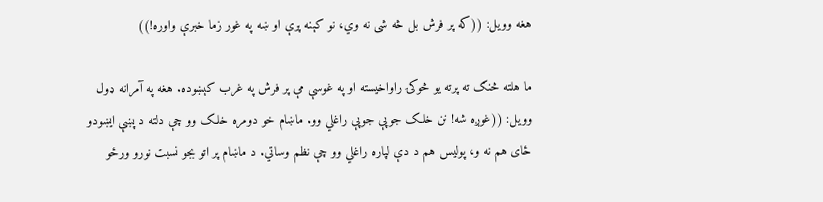هغه وويل: ((که پر فرش بل څه شی نه وي، نو کېنه پرې او ښه په غور زما خبرې واوره!))

ما هلته څنګ ته پرته يو څوکۍ راواخيسته او په غوسې مې پر فرش په غرب کېښوده. هغه په آمرانه ډول وويل: ((غوږه شه! نن خلک جوپې جوپې راغلي وو. ماښام خو دومره خلک وو چې دلته د پښې ايښودو ځای هم نه و، پوليس هم د دې لپاره راغلي وو چې نظم وساتي. د ماښام پر اتو بجو نسبت نورو ورځو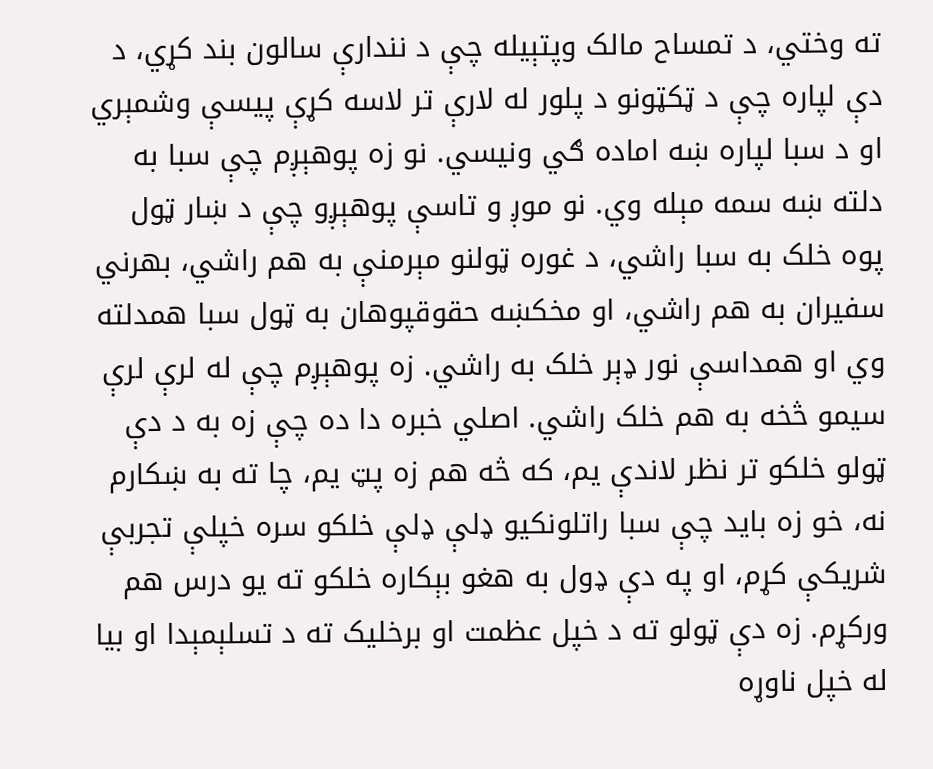ته وختي، د تمساح مالک وپتېيله چې د نندارې سالون بند کړي، د دې لپاره چې د ټکټونو د پلور له لارې تر لاسه کړې پيسې وشمېري او د سبا لپاره ښه اماده ګي ونيسي. نو زه پوهېږم چې سبا به دلته ښه سمه مېله وي. نو موږ و تاسې پوهېږو چې د ښار ټول پوه خلک به سبا راشي، د غوره ټولنو مېرمنې به هم راشي، بهرني سفيران به هم راشي، او مخکښه حقوقپوهان به ټول سبا همدلته وي او همداسې نور ډېر خلک به راشي. زه پوهېږم چې له لرې لرې سيمو څخه به هم خلک راشي. اصلي خبره دا ده چې زه به د دې ټولو خلکو تر نظر لاندې يم، که څه هم زه پټ یم، چا ته به ښکارم نه، خو زه بايد چې سبا راتلونکيو ډلې ډلې خلکو سره خپلې تجربې شريکې کړم، او په دې ډول به هغو بېکاره خلکو ته يو درس هم ورکړم. زه دې ټولو ته د خپل عظمت او برخليک ته د تسلېمېدا او بيا له خپل ناوړه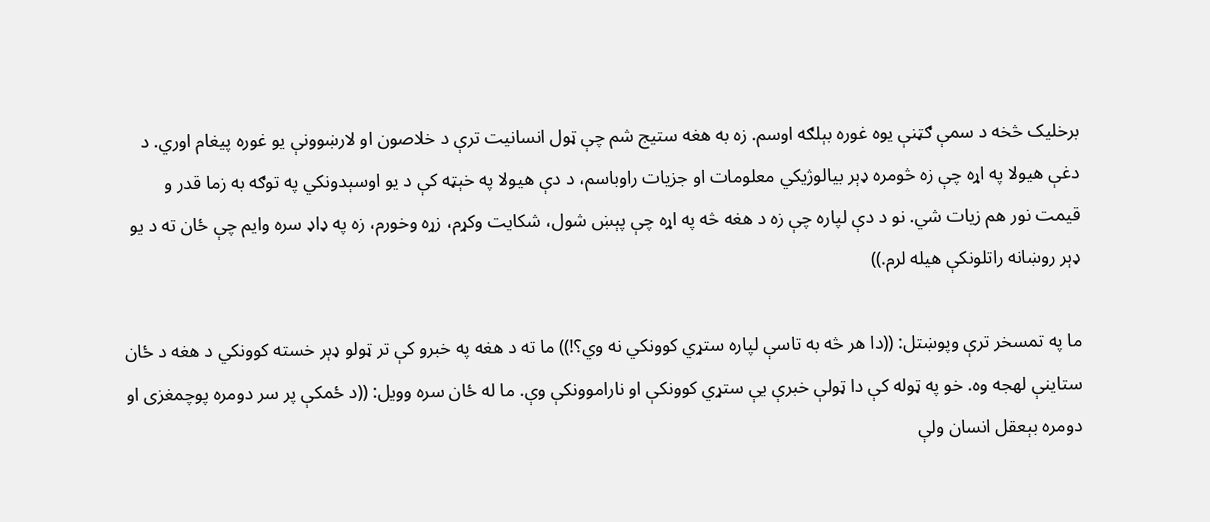برخليک څخه د سمې ګټنې يوه غوره بېلګه اوسم. زه به هغه ستيج شم چې ټول انسانیت ترې د خلاصون او لارښوونې يو غوره پيغام اوري. د دغې هيولا په اړه چې زه څومره ډېر بيالوژيکي معلومات او جزيات راوباسم، د دې هيولا په خېټه کې د يو اوسېدونکي په توګه به زما قدر و قيمت نور هم زيات شي. نو د دې لپاره چې زه د هغه څه په اړه چې پېښ شول، شکايت وکړم، زړه وخورم، زه په ډاډ سره وايم چې ځان ته د يو ډېر روښانه راتلونکې هيله لرم.))

ما په تمسخر ترې وپوښتل: ((دا هر څه به تاسې لپاره ستړي کوونکي نه وي؟!)) ما ته د هغه په خبرو کې تر ټولو ډېر خسته کوونکي د هغه د ځان ستاینې لهجه وه. خو په ټوله کې دا ټولې خبرې یې ستړي کوونکې او ناراموونکې وې. ما له ځان سره وويل: ((د ځمکې پر سر دومره پوچمغزی او دومره بېعقل انسان ولې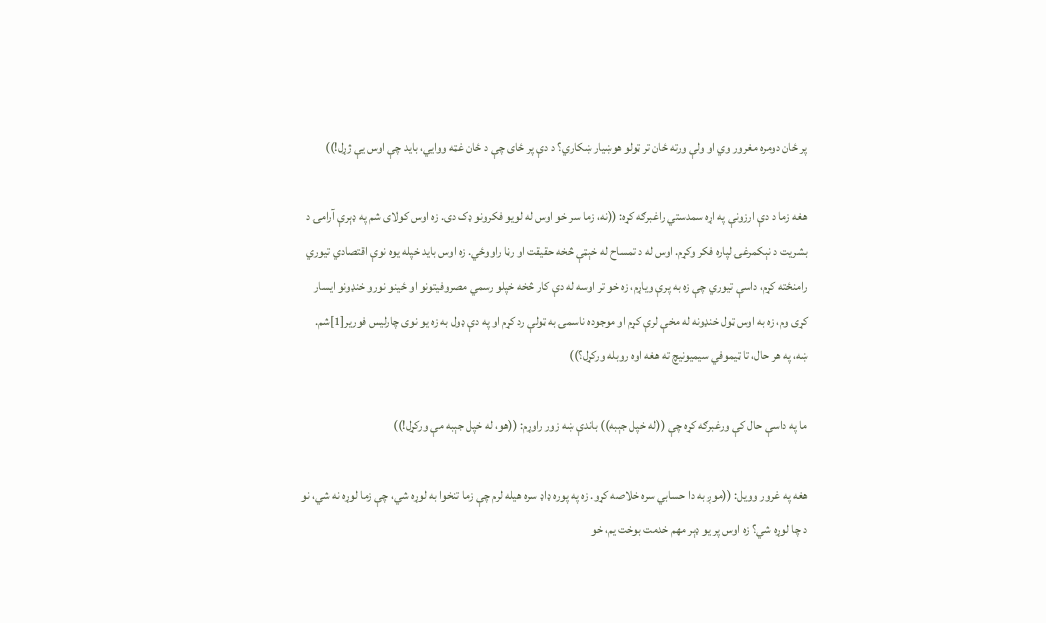پر ځان دومره مغرور وي او ولې ورته ځان تر ټولو هوښيار ښکاري؟ د دې پر ځای چې د ځان غټه ووايي، باید چې اوس یې ژړل!))

هغه زما د دې ارزونې په اړه سمدستي راغبرګه کړه: ((نه، زما سر خو اوس له لويو فکرونو ډک دی. زه اوس کولای شم په ډېرې آرامۍ د بشريت د نېکمرغۍ لپاره فکر وکړم. اوس له د تمساح له خېټې څخه حقيقت او رڼا راووځي. زه اوس بايد خپله يوه نوې اقتصادي تيوري رامنځته کړم، داسې تيوري چې زه به پرې وياړم، زه خو تر اوسه له دې کار څخه خپلو رسمي مصروفيتونو او ځینو نورو خنډونو ايسار کړی وم، زه به اوس ټول خنډونه له مخې لرې کړم او موجوده ناسمۍ به ټولې رد کړم او په دې ډول به زه یو نوی چارليس فورير[1]شم. ښه،‌ په هر حال، تا ټيموفي سيميونيچ ته هغه اوه روبله ورکړل؟))

ما په داسې حال کې ورغبرګه کړه چې ((له خپل جېبه)) باندې ښه زور راوړم: ((هو، له خپل جېبه مې ورکړل!))

هغه په غرور وويل: ((موږ به دا حسابي سره خلاصه کړو. زه په پوره ډاډ سره هيله لرم چې زما تنخوا به لوړه شي، چې زما لوړه نه شي، نو د چا لوړه شي؟ زه اوس پر يو ډېر مهم خدمت بوخت يم، خو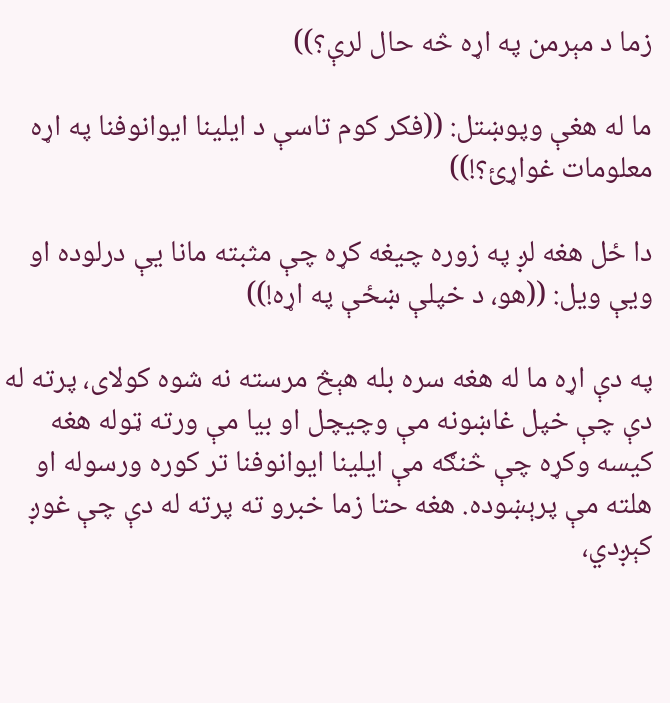زما د مېرمن په اړه څه حال لرې؟))

ما له هغې وپوښتل: ((فکر کوم تاسې د ايلينا ايوانوفنا په اړه معلومات غواړئ؟!))

دا ځل هغه لږ په زوره چيغه کړه چې مثبته مانا یې درلوده او ویې ويل: ((هو، د خپلې ښځې په اړه!))

په دې اړه ما له هغه سره بله هېڅ مرسته نه شوه کولای،‌ پرته له دې چې خپل غاښونه مې وچيچل او بيا مې ورته ټوله هغه کيسه وکړه چې څنګه مې ايلينا ايوانوفنا تر کوره ورسوله او هلته مې پرېښوده. هغه حتا زما خبرو ته پرته له دې چې غوږ کېږدي،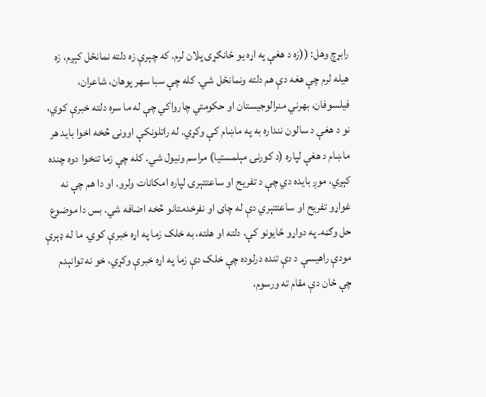رابړچ وهل: ((زه د هغې په اړه يو ځانګړی پلان لرم. که چېرې زه دلته نمانځل کېږم، زه هيله لرم چې هغه دې هم دلته ونمانځل شي. کله چې سبا سهر پوهان، شاعران، فيلسوفان، بهرني منرالوجيستان او حکومتي چارواکي چې له ما سره دلته خبرې کوي، نو د هغې د سالون ننداره به په ماښام کې وکړي. له راتلونکې اوونۍ څخه اخوا بايد هر ماښام د هغې لپاره (د کورنۍ مېلمستيا) مراسم ونيول شي. کله چې زما تنخوا دوه چنده کېږي، موږ بايده دي چې د تفريح او ساعتتېرۍ لپاره امکانات ولرو. او دا هم چې نه غواړو تفريح او ساعتتېري دې له چای او نفرخدمتانو څخه اضافه شي. بس دا موضوع حل وګڼه. په دواړو ځايونو کې،‌ دلته او هلته، به خلک زما په اړه خبرې کوي. ما له ډېرې مودې راهيسې د دې تنده درلوده چې خلک دې زما په اړه خبرې وکړي، خو نه توانېدم چې ځان دې مقام ته ورسوم،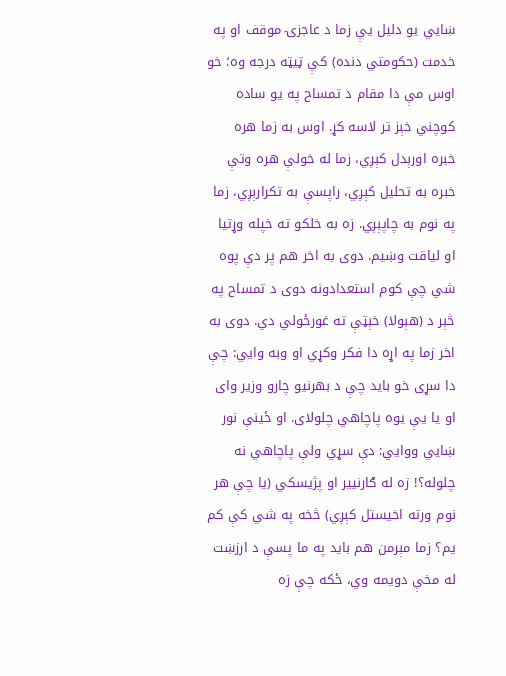ښايي يو دليل یې زما د عاجزۍ موقف او په خدمت (حکومتي دنده) کې ټيټه درجه وه؛ خو اوس مې دا مقام د تمساح په يو ساده کوچني خېز تر لاسه کړ. اوس به زما هره خبره اورېدل کېږي،‌ زما له خولې هره وتې خبره به تحلیل کېږي، راپسې به تکرارېږي، زما په نوم به چاپېږي. زه به خلکو ته خپله وړتيا او لياقت وښيم. دوی به اخر هم پر دې پوه شي چې کوم استعدادونه دوی د تمساح په څېر د (هېولا) خېټې ته غورځولي دي. دوی به اخر زما په اړه دا فکر وکړي او وبه وايي: چې دا سړی خو بايد چې د بهرنيو چارو وزير وای او يا یې يوه پاچاهي چلولای. او ځینې نور ښايي ووايي: دې سړي ولې پاچاهي نه چلوله؟! زه له ګارنيير او پژيسکي (یا چې هر نوم ورته اخيستل کېږي) څخه په شي کې کم يم؟ زما مېرمن هم بايد په ما پسې د ارزښت له مخې دويمه وي، ځکه چې زه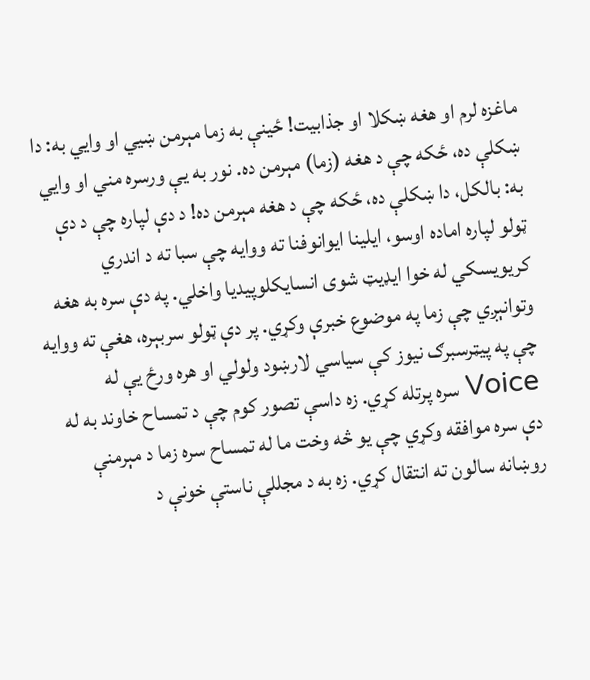ماغزه لرم او هغه ښکلا او جذابيت! ځينې به زما مېرمن ښيي او وايي به: دا ښکلې ده، ځکه چې د هغه (زما) مېرمن ده. نور به یې ورسره مني او وايي به: بالکل، دا ښکلې ده، ځکه چې د هغه مېرمن ده! د دې لپاره چې د دې ټولو لپاره اماده اوسو، ايلينا ايوانوفنا ته ووايه چې سبا ته د اندري کريويسکي له خوا ايډيټ شوی انسايکلوپيديا واخلي. په دې سره به هغه وتوانېږي چې زما په موضوع خبرې وکړي. پر دې ټولو سربېره، هغې ته ووايه چې په پيټرسبرګ نيوز کې سیاسي لارښود ولولي او هره ورځ یې له Voice سره پرتله کړي. زه داسې تصور کوم چې د تمساح خاوند به له دې سره موافقه وکړي چې يو څه وخت ما له تمساح سره زما د مېرمنې روښانه سالون ته انتقال کړي. زه به د مجللې ناستې خونې د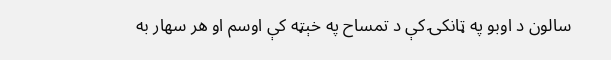سالون د اوبو په ټانکۍ کې د تمساح په خېټه کې اوسم او هر سهار به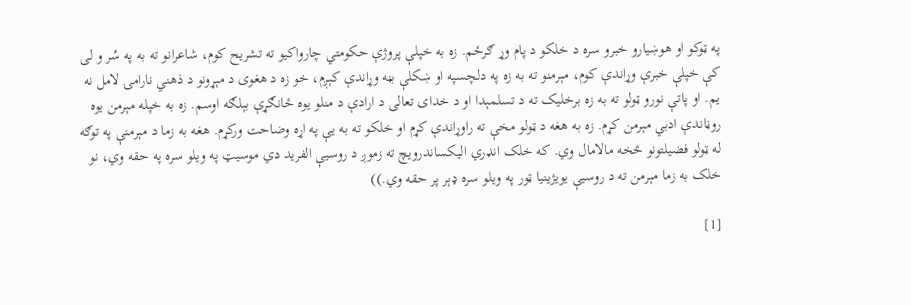په ټوکو او هوښيارو خبرو سره د خلکو د پام وړ ګرځم. زه به خپلې پروژې حکومتي چارواکيو ته تشريح کوم، شاعرانو ته به په سُر و لی کې خپلې خبرې وړاندې کوم، مېرمنو ته به زه په دلچسپه او ښکلې بڼه وړاندې کېږم، خو زه د هغوی د مېړونو د ذهني نارامۍ لامل نه يم. او پاتې نورو ټولو ته به زه برخليک ته د تسلمېدا او د خدای تعالی د ارادې د منلو يوه ځانګړې بېلګه اوسم. زه به خپله مېرمن يوه روڼاندې ادبي مېرمن کړم. زه به هغه د ټولو مخې ته راوړاندې کړم او خلکو ته به یې په اړه وضاحت ورکړم. هغه به زما د مېرمنې په توګه له ټولو فضيلتونو څخه مالامال وي. که خلک انډري اليکساندرويچ ته زموږ د روسیې الفريد دي موسيټ په ويلو سره په حقه وي،‌ نو خلک به زما مېرمن ته د روسیې يويژينيا ټور په ويلو سره ډېر پر حقه وي.))

[1]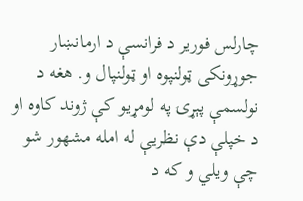چارلس فوریر د فرانسې د ارمانښار جوړونکی ټولنپوه او ټولنپال و. هغه د نولسمې پېړۍ په لومړيو کې ژوند کاوه او د خپلې دې نظریې له امله مشهور شو چې ويلي و که د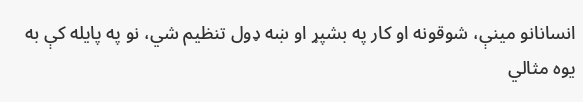انسانانو مينې، شوقونه او کار په بشپړ او ښه ډول تنظيم شي، نو په پایله کې به يوه مثالي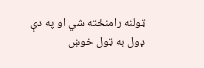ټولنه رامنځته شي او په دې ډول به ټول خوښ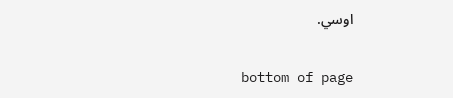اوسي.

bottom of page